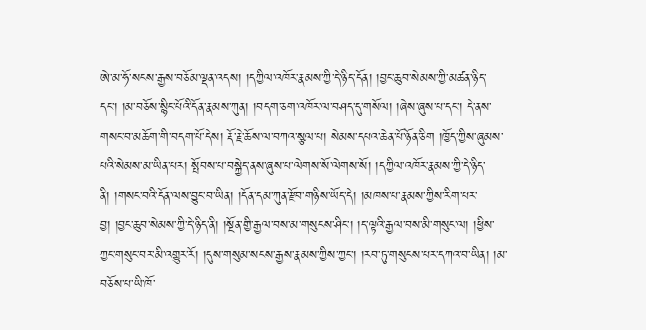ཨེ་མ་ཧོ་སངས་རྒྱས་བཅོམ་ལྡན་འདས། །དཀྱིལ་འཁོར་རྣམས་ཀྱི་དེ་ཉིད་དོན། །བྱང་ཆུབ་སེམས་ཀྱི་མཚན་ཉིད་དང་། །མ་བཅོས་སྙིང་པོའི་དོན་རྣམས་ཀུན། །བདག་ཅག་འཁོར་ལ་བཤད་དུ་གསོལ། །ཞེས་ཞུས་པ་དང་། དེ་ནས་གསང་བ་མཆོག་གི་བདག་པོ་དེས། རྡོ་རྗེ་ཆོས་ལ་བཀའ་སྩལ་པ། སེམས་དཔའ་ཆེན་པོ་ཉོན་ཅིག །ཁྱོད་ཀྱིས་ཞུམས་པའི་སེམས་མ་ཡིན་པར། སྤོབས་པ་བསྐྱེད་ནས་ཞུས་པ་ལེགས་སོ་ལེགས་སོ། །དཀྱིལ་འཁོར་རྣམས་ཀྱི་དེ་ཉིད་ནི། །གསང་བའི་དོན་ལས་བྱུང་བ་ཡིན། །དོན་དམ་ཀུན་རྫོབ་གཉིས་ཡོད་དེ། །མཁས་པ་རྣམས་ཀྱིས་རིག་པར་བྱ། །བྱང་ཆུབ་སེམས་ཀྱི་དེ་ཉིད་ནི། །སྔོན་གྱི་རྒྱལ་བས་མ་གསུངས་ཤིང་། །ད་ལྟའི་རྒྱལ་བས་མི་གསུང་ལ། །ཕྱིས་ཀྱང་གསུང་བར་མི་འགྱུར་རོ། །དུས་གསུམ་སངས་རྒྱས་རྣམས་ཀྱིས་ཀྱང་། །རབ་ཏུ་གསུངས་པར་དཀའ་བ་ཡིན། །མ་བཅོས་པ་ཡི་ཁོ་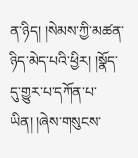ན་ཉིད། །སེམས་ཀྱི་མཚན་ཉིད་མེད་པའི་ཕྱིར། །སྣོད་དུ་གྱུར་པ་དཀོན་པ་ཡིན། །ཞེས་གསུངས་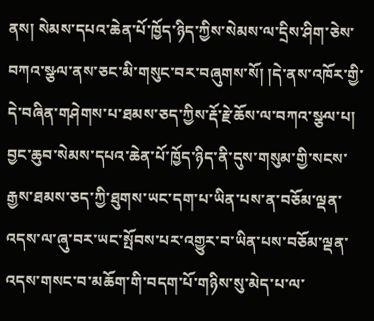ནས། སེམས་དཔའ་ཆེན་པོ་ཁྱོད་ཉིད་ཀྱིས་སེམས་ལ་དྲིས་ཤིག་ཅེས་བཀའ་སྩལ་ནས་ཅང་མི་གསུང་བར་བཞུགས་སོ། །དེ་ནས་འཁོར་གྱི་དེ་བཞིན་གཤེགས་པ་ཐམས་ཅད་ཀྱིས་རྡོ་རྗེ་ཆོས་ལ་བཀའ་སྩལ་པ། བྱང་ཆུབ་སེམས་དཔའ་ཆེན་པོ་ཁྱོད་ཉིད་ནི་དུས་གསུམ་གྱི་སངས་རྒྱས་ཐམས་ཅད་ཀྱི་ཐུགས་ཡང་དག་པ་ཡིན་པས་ན་བཅོམ་ལྡན་འདས་ལ་ཞུ་བར་ཡང་སྤོབས་པར་འགྱུར་བ་ཡིན་པས་བཅོམ་ལྡན་འདས་གསང་བ་མཆོག་གི་བདག་པོ་གཉིས་སུ་མེད་པ་ལ་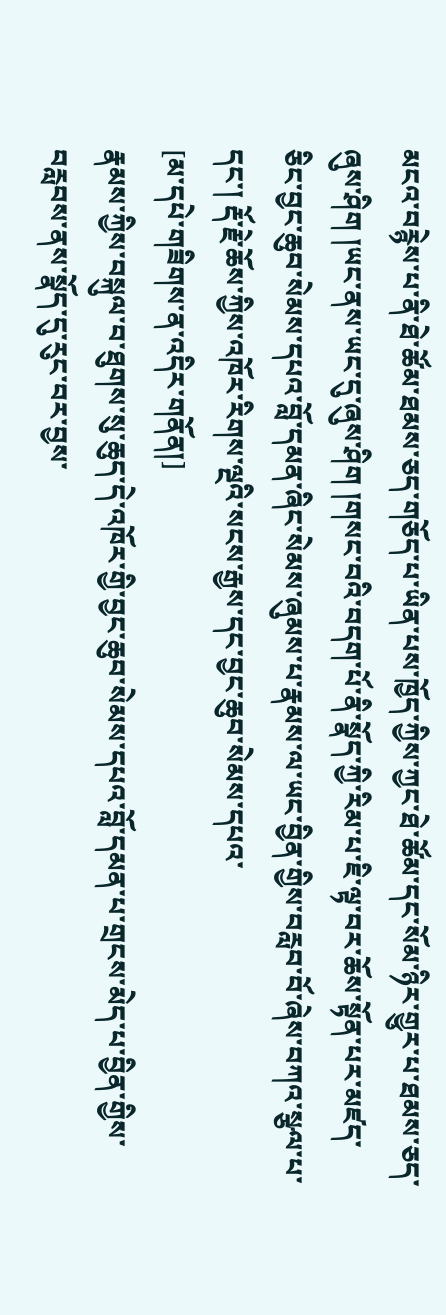མངའ་བརྙེས་པ་ནི་ཐེ་ཚོམ་ཐམས་ཅད་གཅོད་པ་ཡིན་པས་ཁྱོད་ཀྱིས་ཀྱང་ཐེ་ཚོམ་དང་སོམ་ཉིར་གྱུར་པ་ཐམས་ཅད་ཞུས་ཤིག །ཡང་ནས་ཡང་དུ་ཞུས་ཤིག །གསང་བའི་བདག་པོ་ནི་སྣོད་ཀྱི་རིམ་པ་ཇི་ལྟ་བར་ཆོས་སྟོན་པར་མཛད་ཅིང་བྱང་ཆུབ་སེམས་དཔའ་བློ་དམན་ཞིང་སེམས་ཞུམས་པ་རྣམས་ལ་ཡང་བྱིན་གྱིས་བརླབ་བོ་ཞེས་བཀའ་སྩལ་པ་དང་། རྡོ་རྗེ་ཆོས་ཀྱིས་འཁོར་རིགས་ལྔའི་སངས་རྒྱས་དང་བྱང་ཆུབ་སེམས་དཔའ་
[མ་དཔེ་གཟིགས་ན་འདིར་གནོན།]
རྣམས་ཀྱིས་བསྐུལ་བ་ཐུགས་སུ་ཆུད་དེ་འཁོར་གྱི་བྱང་ཆུབ་སེམས་དཔའ་བློ་དམན་པ་གྲངས་མེད་པ་བྱིན་གྱིས་བརླབས་ནས་སྣོད་དུ་རུང་བར་བྱས་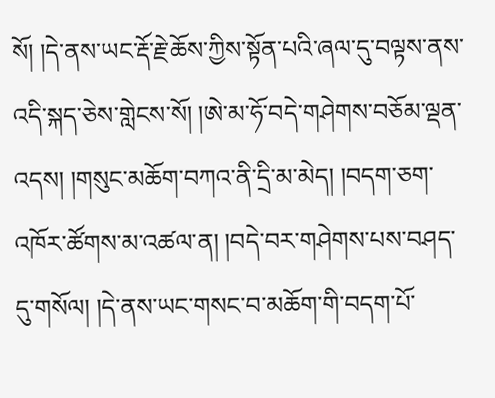སོ། །དེ་ནས་ཡང་རྡོ་རྗེ་ཆོས་ཀྱིས་སྟོན་པའི་ཞལ་དུ་བལྟས་ནས་འདི་སྐད་ཅེས་གླེངས་སོ། །ཨེ་མ་ཧོ་བདེ་གཤེགས་བཅོམ་ལྡན་འདས། །གསུང་མཆོག་བཀའ་ནི་དྲི་མ་མེད། །བདག་ཅག་འཁོར་ཚོགས་མ་འཚལ་ན། །བདེ་བར་གཤེགས་པས་བཤད་དུ་གསོལ། །དེ་ནས་ཡང་གསང་བ་མཆོག་གི་བདག་པོ་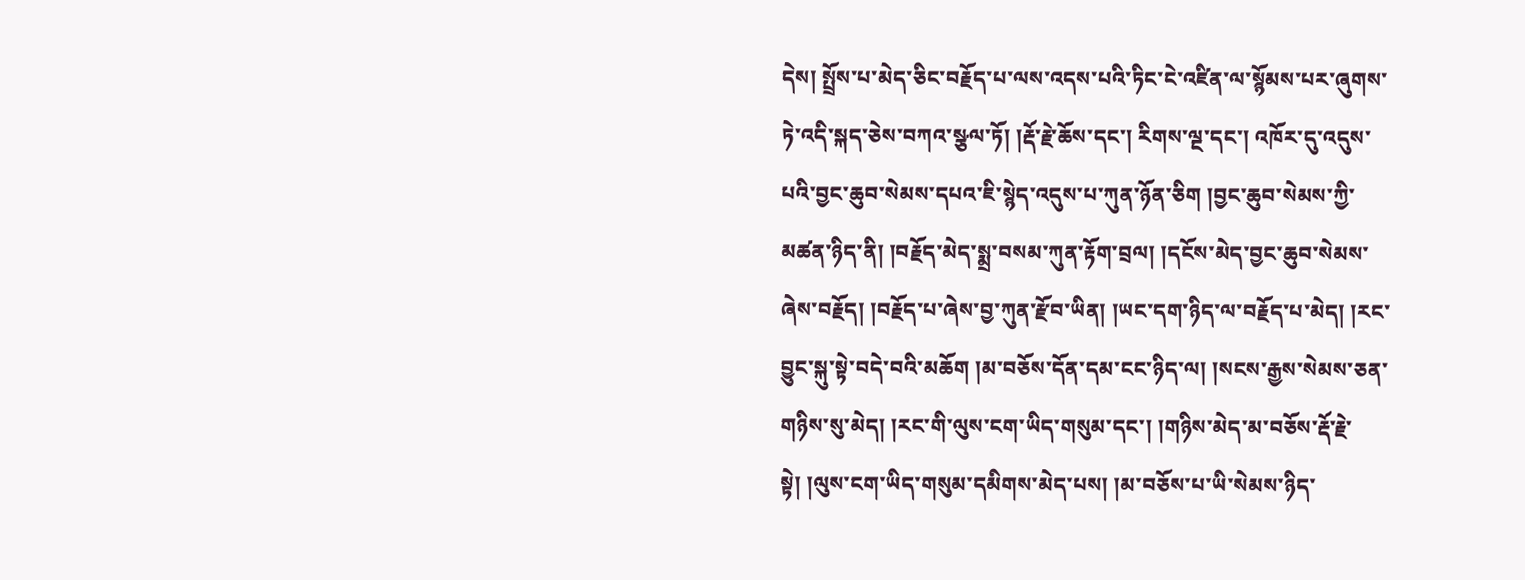དེས། སྤྲོས་པ་མེད་ཅིང་བརྗོད་པ་ལས་འདས་པའི་ཏིང་ངེ་འཛིན་ལ་སྙོམས་པར་ཞུགས་ཏེ་འདི་སྐད་ཅེས་བཀའ་སྩལ་ཏོ། །རྡོ་རྗེ་ཆོས་དང་། རིགས་ལྔ་དང་། འཁོར་དུ་འདུས་པའི་བྱང་ཆུབ་སེམས་དཔའ་ཇི་སྙེད་འདུས་པ་ཀུན་ཉོན་ཅིག །བྱང་ཆུབ་སེམས་ཀྱི་མཚན་ཉིད་ནི། །བརྗོད་མེད་སྨྲ་བསམ་ཀུན་རྟོག་བྲལ། །དངོས་མེད་བྱང་ཆུབ་སེམས་ཞེས་བརྗོད། །བརྗོད་པ་ཞེས་བྱ་ཀུན་རྫོབ་ཡིན། །ཡང་དག་ཉིད་ལ་བརྗོད་པ་མེད། །རང་བྱུང་སྐུ་སྟེ་བདེ་བའི་མཆོག །མ་བཅོས་དོན་དམ་ངང་ཉིད་ལ། །སངས་རྒྱས་སེམས་ཅན་གཉིས་སུ་མེད། །རང་གི་ལུས་ངག་ཡིད་གསུམ་དང་། །གཉིས་མེད་མ་བཅོས་རྡོ་རྗེ་སྟེ། །ལུས་ངག་ཡིད་གསུམ་དམིགས་མེད་པས། །མ་བཅོས་པ་ཡི་སེམས་ཉིད་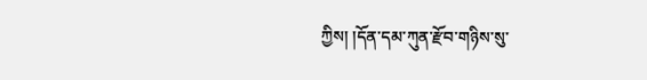ཀྱིས། །དོན་དམ་ཀུན་རྫོབ་གཉིས་སུ་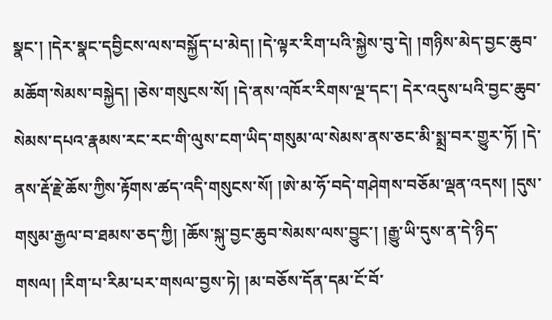སྣང་། །དེར་སྣང་དབྱིངས་ལས་བསྐྱོད་པ་མེད། །དེ་ལྟར་རིག་པའི་སྐྱེས་བུ་དེ། །གཉིས་མེད་བྱང་ཆུབ་མཆོག་སེམས་བསྐྱེད། །ཅེས་གསུངས་སོ། །དེ་ནས་འཁོར་རིགས་ལྔ་དང་། དེར་འདུས་པའི་བྱང་ཆུབ་སེམས་དཔའ་རྣམས་རང་རང་གི་ལུས་ངག་ཡིད་གསུམ་ལ་སེམས་ནས་ཅང་མི་སྨྲ་བར་གྱུར་ཏོ། །དེ་ནས་རྡོ་རྗེ་ཆོས་ཀྱིས་རྟོགས་ཚད་འདི་གསུངས་སོ། །ཨེ་མ་ཧོ་བདེ་གཤེགས་བཅོམ་ལྡན་འདས། །དུས་གསུམ་རྒྱལ་བ་ཐམས་ཅད་ཀྱི། །ཆོས་སྐུ་བྱང་ཆུབ་སེམས་ལས་བྱུང་། །རྒྱུ་ཡི་དུས་ན་དེ་ཉིད་གསལ། །རིག་པ་རིམ་པར་གསལ་བྱས་ཏེ། །མ་བཅོས་དོན་དམ་ངོ་བོ་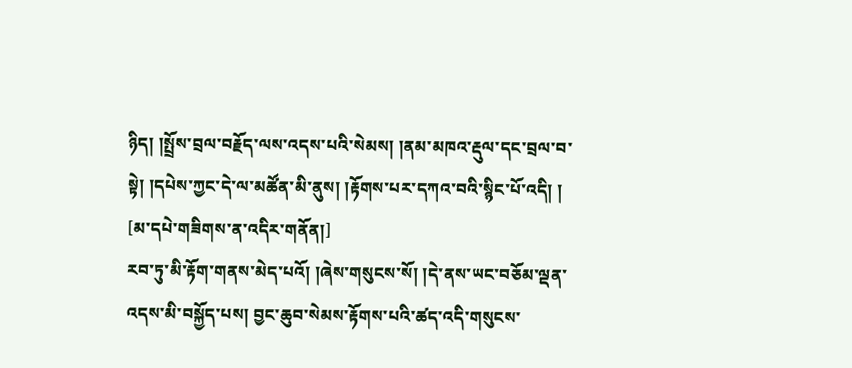ཉིད། །སྤྲོས་བྲལ་བརྗོད་ལས་འདས་པའི་སེམས། །ནམ་མཁའ་རྡུལ་དང་བྲལ་བ་སྟེ། །དཔེས་ཀྱང་དེ་ལ་མཚོན་མི་ནུས། །རྟོགས་པར་དཀའ་བའི་སྙིང་པོ་འདི། །
[མ་དཔེ་གཟིགས་ན་འདིར་གནོན།]
རབ་ཏུ་མི་རྟོག་གནས་མེད་པའོ། །ཞེས་གསུངས་སོ། །དེ་ནས་ཡང་བཅོམ་ལྡན་འདས་མི་བསྐྱོད་པས། བྱང་ཆུབ་སེམས་རྟོགས་པའི་ཚད་འདི་གསུངས་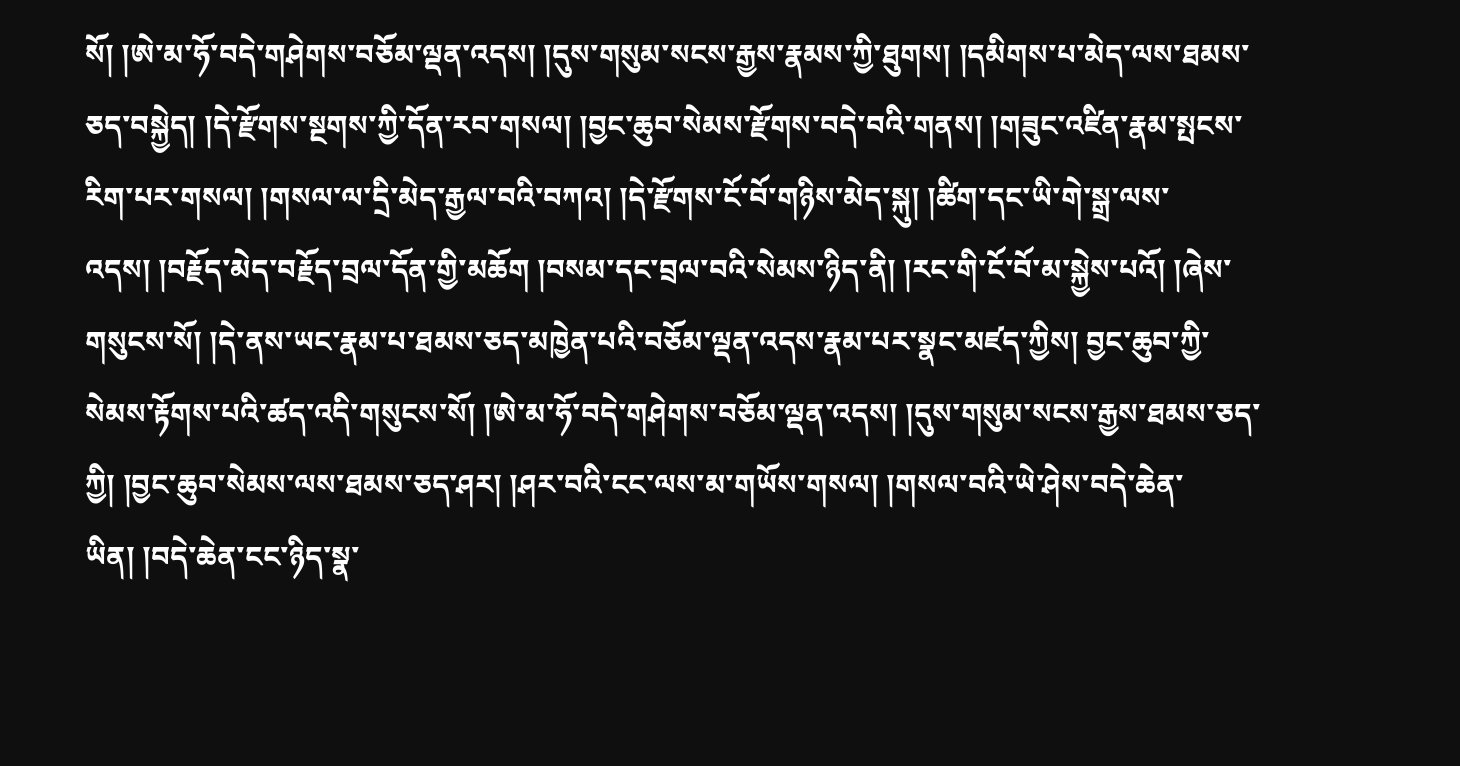སོ། །ཨེ་མ་ཧོ་བདེ་གཤེགས་བཅོམ་ལྡན་འདས། །དུས་གསུམ་སངས་རྒྱས་རྣམས་ཀྱི་ཐུགས། །དམིགས་པ་མེད་ལས་ཐམས་ཅད་བསྐྱེད། །དེ་རྫོགས་སྔགས་ཀྱི་དོན་རབ་གསལ། །བྱང་ཆུབ་སེམས་རྫོགས་བདེ་བའི་གནས། །གཟུང་འཛིན་རྣམ་སྤངས་རིག་པར་གསལ། །གསལ་ལ་དྲི་མེད་རྒྱལ་བའི་བཀའ། །དེ་རྫོགས་ངོ་བོ་གཉིས་མེད་སྐུ། །ཚིག་དང་ཡི་གེ་སྒྲ་ལས་འདས། །བརྗོད་མེད་བརྗོད་བྲལ་དོན་གྱི་མཆོག །བསམ་དང་བྲལ་བའི་སེམས་ཉིད་ནི། །རང་གི་ངོ་བོ་མ་སྐྱེས་པའོ། །ཞེས་གསུངས་སོ། །དེ་ནས་ཡང་རྣམ་པ་ཐམས་ཅད་མཁྱེན་པའི་བཅོམ་ལྡན་འདས་རྣམ་པར་སྣང་མཛད་ཀྱིས། བྱང་ཆུབ་ཀྱི་སེམས་རྟོགས་པའི་ཚད་འདི་གསུངས་སོ། །ཨེ་མ་ཧོ་བདེ་གཤེགས་བཅོམ་ལྡན་འདས། །དུས་གསུམ་སངས་རྒྱས་ཐམས་ཅད་ཀྱི། །བྱང་ཆུབ་སེམས་ལས་ཐམས་ཅད་ཤར། །ཤར་བའི་ངང་ལས་མ་གཡོས་གསལ། །གསལ་བའི་ཡེ་ཤེས་བདེ་ཆེན་ཡིན། །བདེ་ཆེན་ངང་ཉིད་སྣ་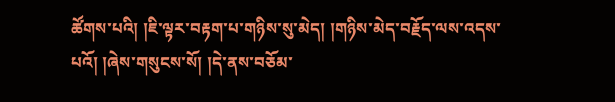ཚོགས་པའི། །ཇི་ལྟར་བརྟག་པ་གཉིས་སུ་མེད། །གཉིས་མེད་བརྗོད་ལས་འདས་པའོ། །ཞེས་གསུངས་སོ། །དེ་ནས་བཅོམ་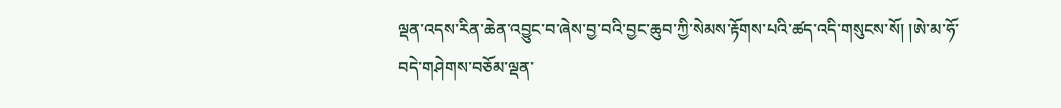ལྡན་འདས་རིན་ཆེན་འབྱུང་བ་ཞེས་བྱ་བའི་བྱང་ཆུབ་ཀྱི་སེམས་རྟོགས་པའི་ཚད་འདི་གསུངས་སོ། །ཨེ་མ་ཧོ་བདེ་གཤེགས་བཅོམ་ལྡན་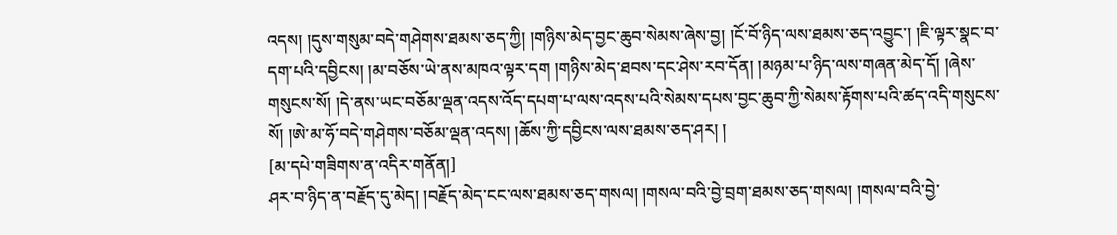འདས། །དུས་གསུམ་བདེ་གཤེགས་ཐམས་ཅད་ཀྱི། །གཉིས་མེད་བྱང་ཆུབ་སེམས་ཞེས་བྱ། །ངོ་བོ་ཉིད་ལས་ཐམས་ཅད་འབྱུང་། །ཇི་ལྟར་སྣང་བ་དག་པའི་དབྱིངས། །མ་བཅོས་ཡེ་ནས་མཁའ་ལྟར་དག །གཉིས་མེད་ཐབས་དང་ཤེས་རབ་དོན། །མཉམ་པ་ཉིད་ལས་གཞན་མེད་དོ། །ཞེས་གསུངས་སོ། །དེ་ནས་ཡང་བཅོམ་ལྡན་འདས་འོད་དཔག་པ་ལས་འདས་པའི་སེམས་དཔས་བྱང་ཆུབ་ཀྱི་སེམས་རྟོགས་པའི་ཚད་འདི་གསུངས་སོ། །ཨེ་མ་ཧོ་བདེ་གཤེགས་བཅོམ་ལྡན་འདས། །ཆོས་ཀྱི་དབྱིངས་ལས་ཐམས་ཅད་ཤར། །
[མ་དཔེ་གཟིགས་ན་འདིར་གནོན།]
ཤར་བ་ཉིད་ན་བརྗོད་དུ་མེད། །བརྗོད་མེད་ངང་ལས་ཐམས་ཅད་གསལ། །གསལ་བའི་བྱེ་བྲག་ཐམས་ཅད་གསལ། །གསལ་བའི་བྱེ་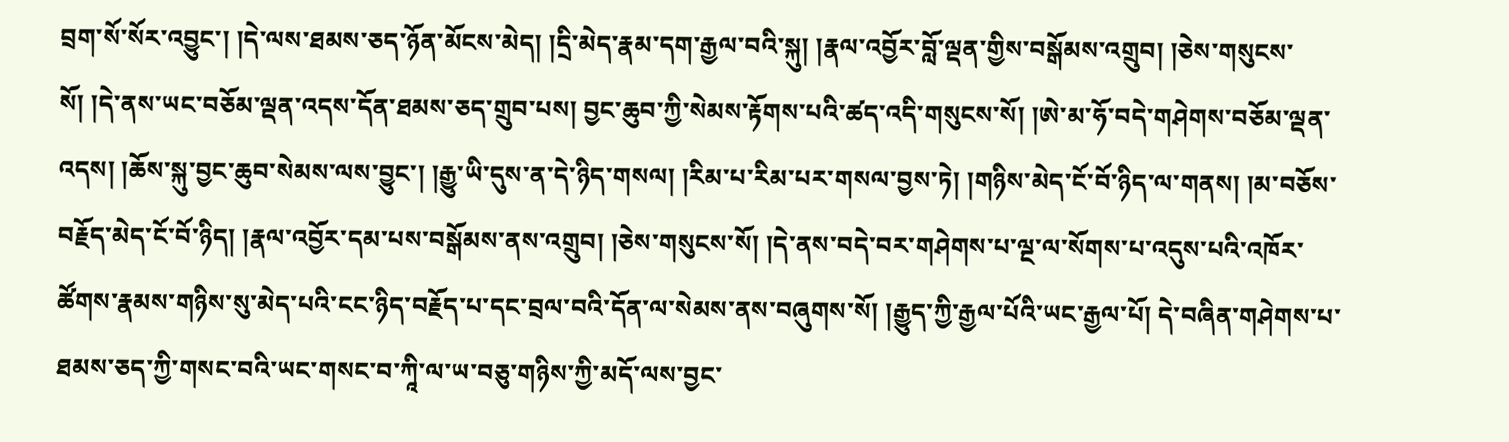བྲག་སོ་སོར་འབྱུང་། །དེ་ལས་ཐམས་ཅད་ཉོན་མོངས་མེད། །དྲི་མེད་རྣམ་དག་རྒྱལ་བའི་སྐུ། །རྣལ་འབྱོར་བློ་ལྡན་གྱིས་བསྒོམས་འགྲུབ། །ཅེས་གསུངས་སོ། །དེ་ནས་ཡང་བཅོམ་ལྡན་འདས་དོན་ཐམས་ཅད་གྲུབ་པས། བྱང་ཆུབ་ཀྱི་སེམས་རྟོགས་པའི་ཚད་འདི་གསུངས་སོ། །ཨེ་མ་ཧོ་བདེ་གཤེགས་བཅོམ་ལྡན་འདས། །ཆོས་སྐུ་བྱང་ཆུབ་སེམས་ལས་བྱུང་། །རྒྱུ་ཡི་དུས་ན་དེ་ཉིད་གསལ། །རིམ་པ་རིམ་པར་གསལ་བྱས་ཏེ། །གཉིས་མེད་ངོ་བོ་ཉིད་ལ་གནས། །མ་བཅོས་བརྗོད་མེད་ངོ་བོ་ཉིད། །རྣལ་འབྱོར་དམ་པས་བསྒོམས་ནས་འགྲུབ། །ཅེས་གསུངས་སོ། །དེ་ནས་བདེ་བར་གཤེགས་པ་ལྔ་ལ་སོགས་པ་འདུས་པའི་འཁོར་ཚོགས་རྣམས་གཉིས་སུ་མེད་པའི་ངང་ཉིད་བརྗོད་པ་དང་བྲལ་བའི་དོན་ལ་སེམས་ནས་བཞུགས་སོ། །རྒྱུད་ཀྱི་རྒྱལ་པོའི་ཡང་རྒྱལ་པོ། དེ་བཞིན་གཤེགས་པ་ཐམས་ཅད་ཀྱི་གསང་བའི་ཡང་གསང་བ་ཀཱི་ལ་ཡ་བཅུ་གཉིས་ཀྱི་མདོ་ལས་བྱང་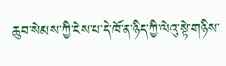ཆུབ་སེམས་ཀྱི་ངེས་པ་དེ་ཁོ་ན་ཉིད་ཀྱི་ལེའུ་སྟེ་གཉིས་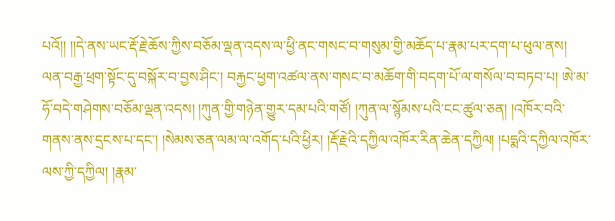པའོ།། །།དེ་ནས་ཡང་རྡོ་རྗེ་ཆོས་ཀྱིས་བཅོམ་ལྡན་འདས་ལ་ཕྱི་ནང་གསང་བ་གསུམ་གྱི་མཆོད་པ་རྣམ་པར་དག་པ་ཕུལ་ནས། ལན་བརྒྱ་ཕྲག་སྟོང་དུ་བསྐོར་བ་བྱས་ཤིང་། བརྐྱང་ཕྱག་འཚལ་ནས་གསང་བ་མཆོག་གི་བདག་པོ་ལ་གསོལ་བ་བཏབ་པ། ཨེ་མ་ཧོ་བདེ་གཤེགས་བཅོམ་ལྡན་འདས། །ཀུན་གྱི་གཉེན་གྱུར་དམ་པའི་གཙོ། །ཀུན་ལ་སྙོམས་པའི་ངང་ཚུལ་ཅན། །འཁོར་བའི་གནས་ནས་དྲངས་པ་དང་། །སེམས་ཅན་ལམ་ལ་འགོད་པའི་ཕྱིར། །རྡོ་རྗེའི་དཀྱིལ་འཁོར་རིན་ཆེན་དཀྱིལ། །པདྨའི་དཀྱིལ་འཁོར་ལས་ཀྱི་དཀྱིལ། །རྣམ་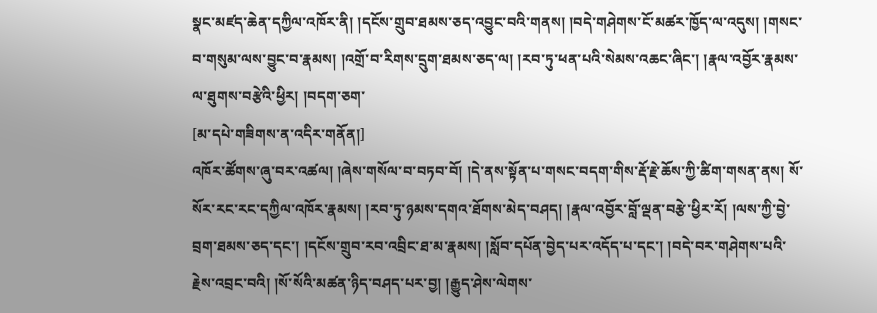སྣང་མཛད་ཆེན་དཀྱིལ་འཁོར་ནི། །དངོས་གྲུབ་ཐམས་ཅད་འབྱུང་བའི་གནས། །བདེ་གཤེགས་ངོ་མཚར་ཁྱོད་ལ་འདུས། །གསང་བ་གསུམ་ལས་བྱུང་བ་རྣམས། །འགྲོ་བ་རིགས་དྲུག་ཐམས་ཅད་ལ། །རབ་ཏུ་ཕན་པའི་སེམས་འཆང་ཞིང་། །རྣལ་འབྱོར་རྣམས་ལ་ཐུགས་བརྩེའི་ཕྱིར། །བདག་ཅག་
[མ་དཔེ་གཟིགས་ན་འདིར་གནོན།]
འཁོར་ཚོགས་ཞུ་བར་འཚལ། །ཞེས་གསོལ་བ་བཏབ་བོ། །དེ་ནས་སྟོན་པ་གསང་བདག་གིས་རྡོ་རྗེ་ཆོས་ཀྱི་ཚིག་གསན་ནས། སོ་སོར་རང་རང་དཀྱིལ་འཁོར་རྣམས། །རབ་ཏུ་ཉམས་དགའ་ཐོགས་མེད་བཤད། །རྣལ་འབྱོར་བློ་ལྡན་བརྩེ་ཕྱིར་རོ། །ལས་ཀྱི་བྱེ་བྲག་ཐམས་ཅད་དང་། །དངོས་གྲུབ་རབ་འབྲིང་ཐ་མ་རྣམས། །སློབ་དཔོན་བྱེད་པར་འདོད་པ་དང་། །བདེ་བར་གཤེགས་པའི་རྗེས་འབྲང་བའི། །སོ་སོའི་མཚན་ཉིད་བཤད་པར་བྱ། །རྒྱུད་ཤེས་ལེགས་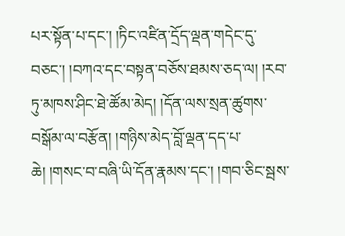པར་སྟོན་པ་དང་། །ཏིང་འཛིན་དྲོད་ལྡན་གདེང་དུ་བཅང་། །བཀའ་དང་བསྟན་བཅོས་ཐམས་ཅད་ལ། །རབ་ཏུ་མཁས་ཤིང་ཐེ་ཚོམ་མེད། །དོན་ལས་སྲན་ཚུགས་བསྒོམ་ལ་བརྩོན། །གཉིས་མེད་བློ་ལྡན་དད་པ་ཆེ། །གསང་བ་བཞི་ཡི་དོན་རྣམས་དང་། །གབ་ཅིང་སྦས་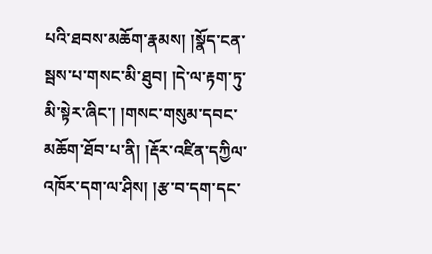པའི་ཐབས་མཆོག་རྣམས། །སྣོད་ངན་སྦས་པ་གསང་མི་ཐུབ། །དེ་ལ་རྟག་ཏུ་མི་སྟེར་ཞིང་། །གསང་གསུམ་དབང་མཆོག་ཐོབ་པ་ནི། །རྡོར་འཛིན་དཀྱིལ་འཁོར་དག་ལ་ཤིས། །རྩ་བ་དག་དང་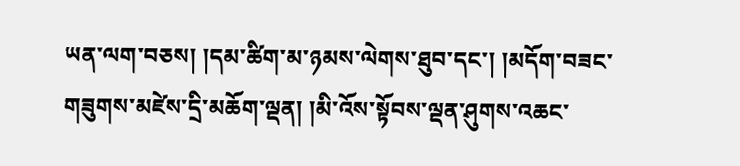ཡན་ལག་བཅས། །དམ་ཚིག་མ་ཉམས་ལེགས་ཐུབ་དང་། །མདོག་བཟང་གཟུགས་མཛེས་དྲི་མཆོག་ལྡན། །མི་འོས་སྟོབས་ལྡན་ཤུགས་འཆང་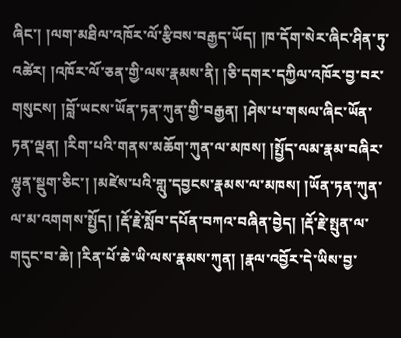ཞིང་། །ལག་མཐིལ་འཁོར་ལོ་རྩིབས་བརྒྱད་ཡོད། །ཁ་དོག་སེར་ཞིང་ཤིན་ཏུ་འཚེར། །འཁོར་ལོ་ཅན་གྱི་ལས་རྣམས་ནི། །ཅི་དགར་དཀྱིལ་འཁོར་བྱ་བར་གསུངས། །བློ་ཡངས་ཡོན་ཏན་ཀུན་གྱི་བརྒྱན། །ཤེས་པ་གསལ་ཞིང་ཡོན་ཏན་ལྡན། །རིག་པའི་གནས་མཆོག་ཀུན་ལ་མཁས། །སྤྱོད་ལམ་རྣམ་བཞིར་ལྷུན་སྡུག་ཅིང་། །མཛེས་པའི་གླུ་དབྱངས་རྣམས་ལ་མཁས། །ཡོན་ཏན་ཀུན་ལ་མ་འགགས་སྤྱོད། །རྡོ་རྗེ་སློབ་དཔོན་བཀའ་བཞིན་བྱེད། །རྡོ་རྗེ་སྤུན་ལ་གདུང་བ་ཆེ། །རིན་པོ་ཆེ་ཡི་ལས་རྣམས་ཀུན། །རྣལ་འབྱོར་དེ་ཡིས་བྱ་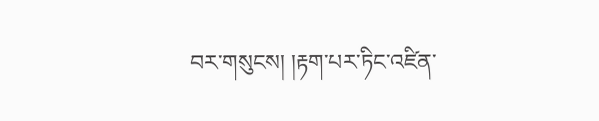བར་གསུངས། །རྟག་པར་ཏིང་འཛིན་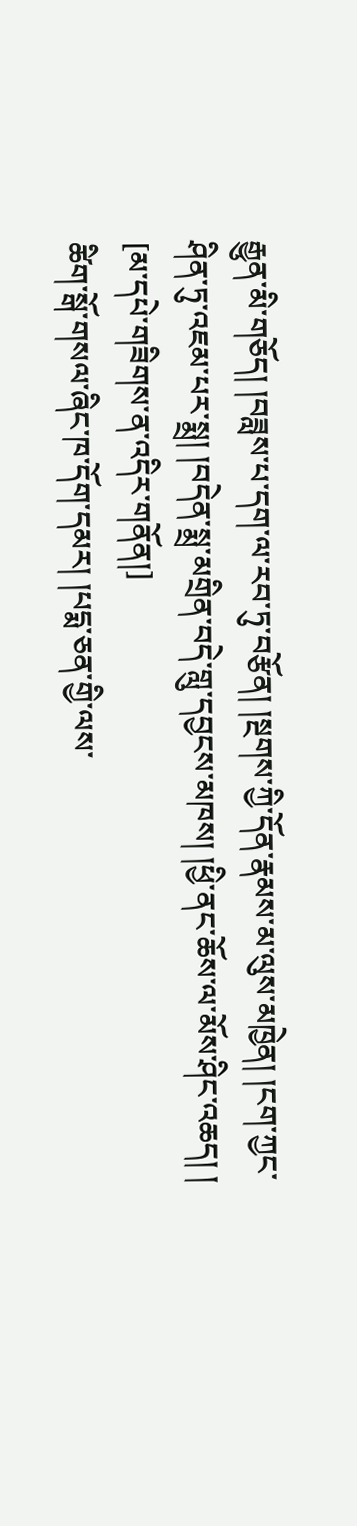རྒྱུན་མི་གཅོད། །བཟླས་པ་དག་ལ་རབ་ཏུ་བརྩོན། །སྔགས་ཀྱི་དོན་རྣམས་མ་ལུས་མཁྱེན། །ངག་ཀྱང་ཤིན་ཏུ་འཇམ་པར་སྨྲ། །བདེན་སྨྲ་མགྲིན་བདེ་གླུ་དབྱངས་མཁས། །ཕྱི་ནང་ཆོས་ལ་མོས་ཤིང་འཆད། །
[མ་དཔེ་གཟིགས་ན་འདིར་གནོན།]
ཚིག་སྒོ་གསལ་ཞིང་ཁ་དོག་དམར། །པདྨ་ཅན་གྱི་ལས་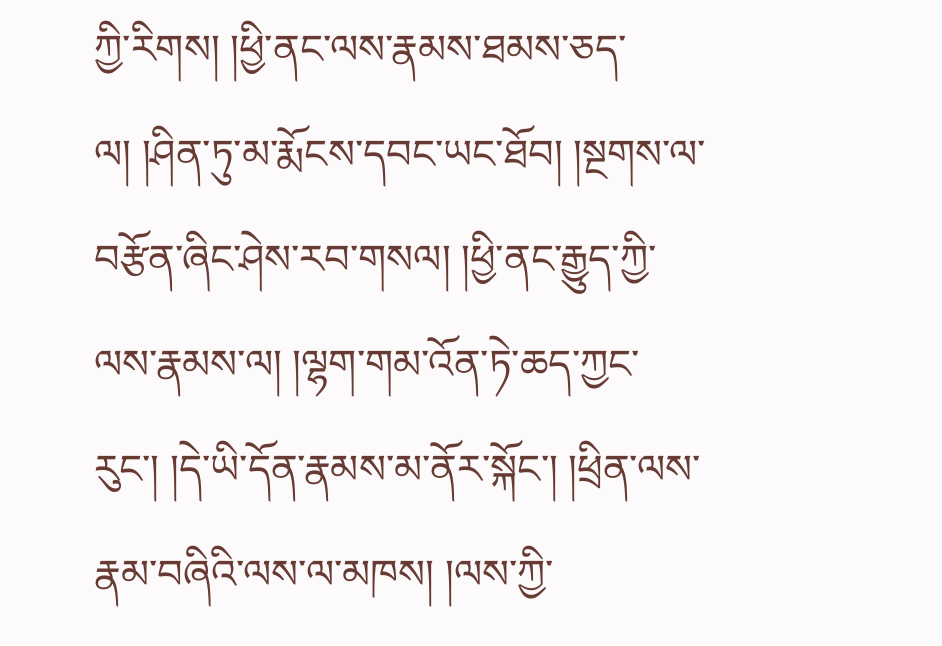ཀྱི་རིགས། །ཕྱི་ནང་ལས་རྣམས་ཐམས་ཅད་ལ། །ཤིན་ཏུ་མ་རྨོངས་དབང་ཡང་ཐོབ། །སྔགས་ལ་བརྩོན་ཞིང་ཤེས་རབ་གསལ། །ཕྱི་ནང་རྒྱུད་ཀྱི་ལས་རྣམས་ལ། །ལྷག་གམ་འོན་ཏེ་ཆད་ཀྱང་རུང་། །དེ་ཡི་དོན་རྣམས་མ་ནོར་སྐོང་། །ཕྲིན་ལས་རྣམ་བཞིའི་ལས་ལ་མཁས། །ལས་ཀྱི་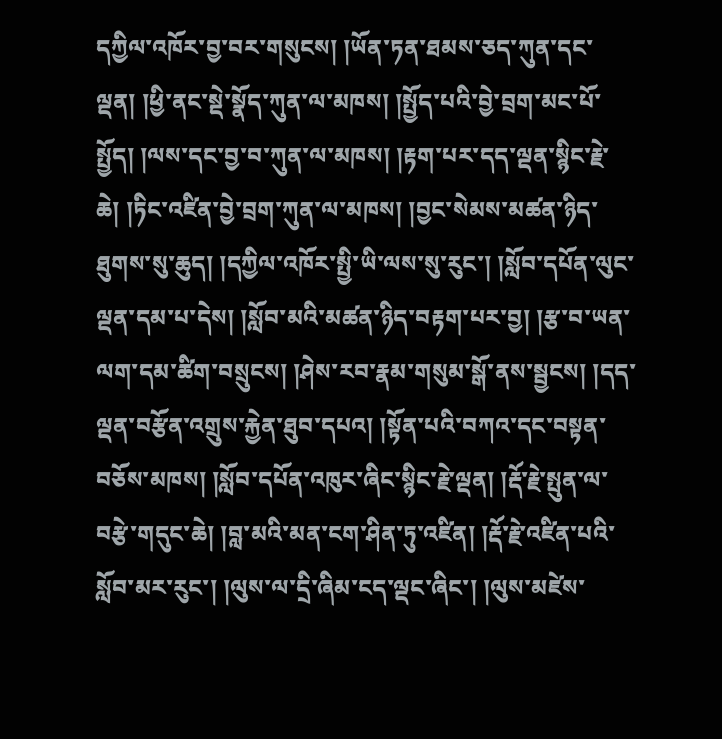དཀྱིལ་འཁོར་བྱ་བར་གསུངས། །ཡོན་ཏན་ཐམས་ཅད་ཀུན་དང་ལྡན། །ཕྱི་ནང་སྡེ་སྣོད་ཀུན་ལ་མཁས། །སྤྱོད་པའི་བྱེ་བྲག་མང་པོ་སྤྱོད། །ལས་དང་བྱ་བ་ཀུན་ལ་མཁས། །རྟག་པར་དད་ལྡན་སྙིང་རྗེ་ཆེ། །ཏིང་འཛིན་བྱེ་བྲག་ཀུན་ལ་མཁས། །བྱང་སེམས་མཚན་ཉིད་ཐུགས་སུ་ཆུད། །དཀྱིལ་འཁོར་སྤྱི་ཡི་ལས་སུ་རུང་། །སློབ་དཔོན་ལུང་ལྡན་དམ་པ་དེས། །སློབ་མའི་མཚན་ཉིད་བརྟག་པར་བྱ། །རྩ་བ་ཡན་ལག་དམ་ཚིག་བསྲུངས། །ཤེས་རབ་རྣམ་གསུམ་སྒོ་ནས་སྦྱངས། །དད་ལྡན་བརྩོན་འགྲུས་རྐྱེན་ཐུབ་དཔའ། །སྟོན་པའི་བཀའ་དང་བསྟན་བཅོས་མཁས། །སློབ་དཔོན་འཁུར་ཞིང་སྙིང་རྗེ་ལྡན། །རྡོ་རྗེ་སྤུན་ལ་བརྩེ་གདུང་ཆེ། །བླ་མའི་མན་ངག་ཤིན་ཏུ་འཛིན། །རྡོ་རྗེ་འཛིན་པའི་སློབ་མར་རུང་། །ལུས་ལ་དྲི་ཞིམ་ངད་ལྡང་ཞིང་། །ལུས་མཛེས་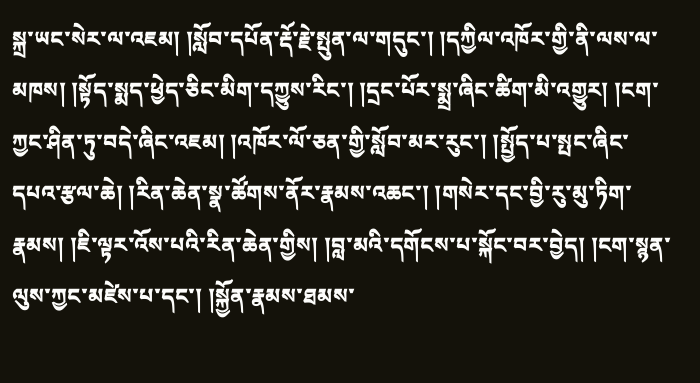སྐྲ་ཡང་སེར་ལ་འཇམ། །སློབ་དཔོན་རྡོ་རྗེ་སྤུན་ལ་གདུང་། །དཀྱིལ་འཁོར་གྱི་ནི་ལས་ལ་མཁས། །སྟོད་སྨད་ཕྱེད་ཅིང་མིག་དཀྱུས་རིང་། །དྲང་པོར་སྨྲ་ཞིང་ཚིག་མི་འགྱུར། །ངག་ཀྱང་ཤིན་ཏུ་བདེ་ཞིང་འཇམ། །འཁོར་ལོ་ཅན་གྱི་སློབ་མར་རུང་། །སྤྱོད་པ་སྤང་ཞིང་དཔའ་རྩལ་ཆེ། །རིན་ཆེན་སྣ་ཚོགས་ནོར་རྣམས་འཆང་། །གསེར་དང་བྱི་རུ་མུ་ཏིག་རྣམས། །ཇི་ལྟར་འོས་པའི་རིན་ཆེན་གྱིས། །བླ་མའི་དགོངས་པ་སྐོང་བར་བྱེད། །ངག་སྙན་ལུས་ཀྱང་མཛེས་པ་དང་། །སྐྱོན་རྣམས་ཐམས་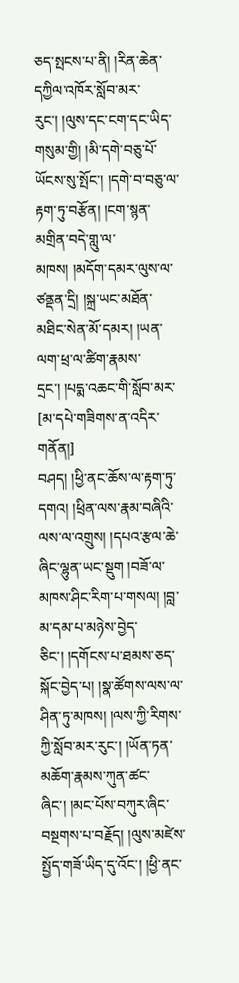ཅད་སྤངས་པ་ནི། །རིན་ཆེན་དཀྱིལ་འཁོར་སློབ་མར་རུང་། །ལུས་དང་ངག་དང་ཡིད་གསུམ་གྱི། །མི་དགེ་བཅུ་པོ་ཡོངས་སུ་སྤོང་། །དགེ་བ་བཅུ་ལ་རྟག་ཏུ་བརྩོན། །ངག་སྙན་མགྲིན་བདེ་གླུ་ལ་མཁས། །མདོག་དམར་ལུས་ལ་ཙནྡན་དྲི། །སྐྲ་ཡང་མཐོན་མཐིང་སེན་མོ་དམར། །ཡན་ལག་ཕྲ་ལ་ཚིག་རྣམས་དྲང་། །པདྨ་འཆང་གི་སློབ་མར་
[མ་དཔེ་གཟིགས་ན་འདིར་གནོན།]
བཤད། །ཕྱི་ནང་ཆོས་ལ་རྟག་ཏུ་དགའ། །ཕྲིན་ལས་རྣམ་བཞིའི་ལས་ལ་འགྲུས། །དཔའ་རྩལ་ཆེ་ཞིང་ལྷུན་ཡང་སྡུག །བཟོ་ལ་མཁས་ཤིང་རིག་པ་གསལ། །བླ་མ་དམ་པ་མཉེས་བྱེད་ཅིང་། །དགོངས་པ་ཐམས་ཅད་སྐོང་བྱེད་པ། །སྣ་ཚོགས་ལས་ལ་ཤིན་ཏུ་མཁས། །ལས་ཀྱི་རིགས་ཀྱི་སློབ་མར་རུང་། །ཡོན་ཏན་མཆོག་རྣམས་ཀུན་ཚང་ཞིང་། །མང་པོས་བཀུར་ཞིང་བསྔགས་པ་བརྗོད། །ལུས་མཛེས་སྤྱོད་གཟོ་ཡིད་དུ་འོང་། །ཕྱི་ནང་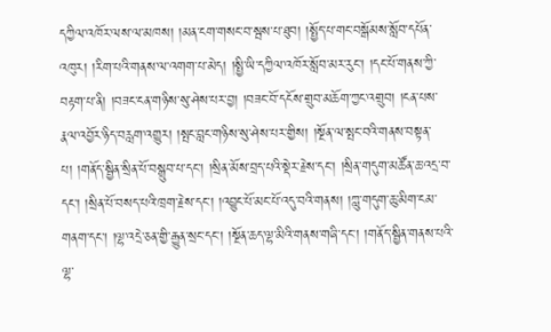དཀྱིལ་འཁོར་ལས་ལ་མཁས། །མན་ངག་གསང་བ་སྦས་པ་ཐུབ། །སྤྱོད་པ་གང་བསྒོམས་སློབ་དཔོན་འཁུར། །རིག་པའི་གནས་ལ་འགག་པ་མེད། །སྤྱི་ཡི་དཀྱིལ་འཁོར་སློབ་མར་རུང་། །དང་པོ་གནས་ཀྱི་བརྟག་པ་ནི། །བཟང་ངན་གཉིས་སུ་ཤེས་པར་བྱ། །བཟང་བོ་དངོས་གྲུབ་མཆོག་ཀྱང་འགྲུབ། །ངན་པས་རྣལ་འབྱོར་ཉིད་བརླག་འགྱུར། །སྤང་བླང་གཉིས་སུ་ཤེས་པར་གྱིས། །སྔོན་ལ་སྤང་བའི་གནས་བསྟན་པ། །གནོད་སྦྱིན་སྲིན་པོ་བསྒྲུབ་པ་དང་། །སྲིན་མོས་བྲད་པའི་སྡེར་རྗེས་དང་། །སྲིན་གདུག་མཚོན་ཆ་འདྲ་བ་དང་། །སྲིན་པོ་བསད་པའི་ཁྲག་རྗེས་དང་། །འབྱུང་པོ་མང་པོ་འདུ་བའི་གནས། །ཀླུ་གདུག་ཆུ་མིག་ངམ་གནག་དང་། །ལྷ་འདྲེ་ཅན་གྱི་རྒྱུན་སྲང་དང་། །སྔོན་ཆད་ལྷ་མིའི་གནས་གཞི་དང་། །གནོད་སྦྱིན་གནས་པའི་ལྷ་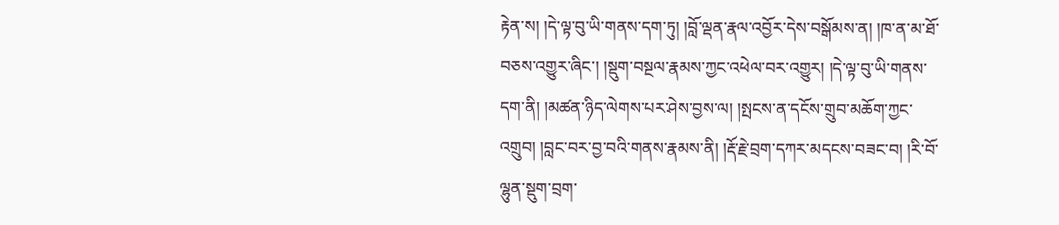རྟེན་ས། །དེ་ལྟ་བུ་ཡི་གནས་དག་ཏུ། །བློ་ལྡན་རྣལ་འབྱོར་དེས་བསྒོམས་ན། །ཁ་ན་མ་ཐོ་བཅས་འགྱུར་ཞིང་། །སྡུག་བསྔལ་རྣམས་ཀྱང་འཕེལ་བར་འགྱུར། །དེ་ལྟ་བུ་ཡི་གནས་དག་ནི། །མཚན་ཉིད་ལེགས་པར་ཤེས་བྱས་ལ། །སྤངས་ན་དངོས་གྲུབ་མཆོག་ཀྱང་འགྲུབ། །བླང་བར་བྱ་བའི་གནས་རྣམས་ནི། །རྡོ་རྗེ་བྲག་དཀར་མདངས་བཟང་བ། །རི་བོ་ལྷུན་སྡུག་བྲག་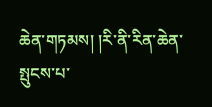ཆེན་གཏམས། །རི་ནི་རིན་ཆེན་སྤུངས་པ་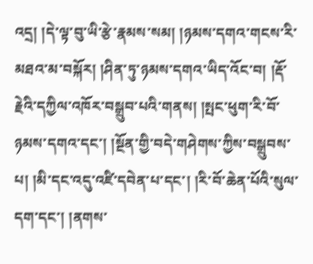འདྲ། །དེ་ལྟ་བུ་ཡི་རྩེ་རྣམས་སམ། །ཉམས་དགའ་གངས་རི་མཐའ་མ་བསྐོར། །ཤིན་ཏུ་ཉམས་དགའ་ཡིད་འོང་བ། །རྡོ་རྗེའི་དཀྱིལ་འཁོར་བསྒྲུབ་པའི་གནས། །སྤང་ཕུག་རི་བོ་ཉམས་དགའ་དང་། །སྔོན་གྱི་བདེ་གཤེགས་ཀྱིས་བསྒྲུབས་པ། །མི་དང་འདུ་འཛི་དབེན་པ་དང་། །རི་བོ་ཆེན་པོའི་སུལ་དག་དང་། །ནགས་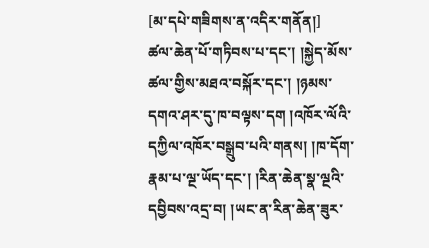[མ་དཔེ་གཟིགས་ན་འདིར་གནོན།]
ཚལ་ཆེན་པོ་གཏིབས་པ་དང་། །སྐྱེད་མོས་ཚལ་གྱིས་མཐའ་བསྐོར་དང་། །ཉམས་དགའ་ཤར་དུ་ཁ་བལྟས་དག །འཁོར་ལོའི་དཀྱིལ་འཁོར་བསྒྲུབ་པའི་གནས། །ཁ་དོག་རྣམ་པ་ལྔ་ཡོད་དང་། །རིན་ཆེན་སྣ་ལྔའི་དབྱིབས་འདྲ་བ། །ཡང་ན་རིན་ཆེན་ཟུར་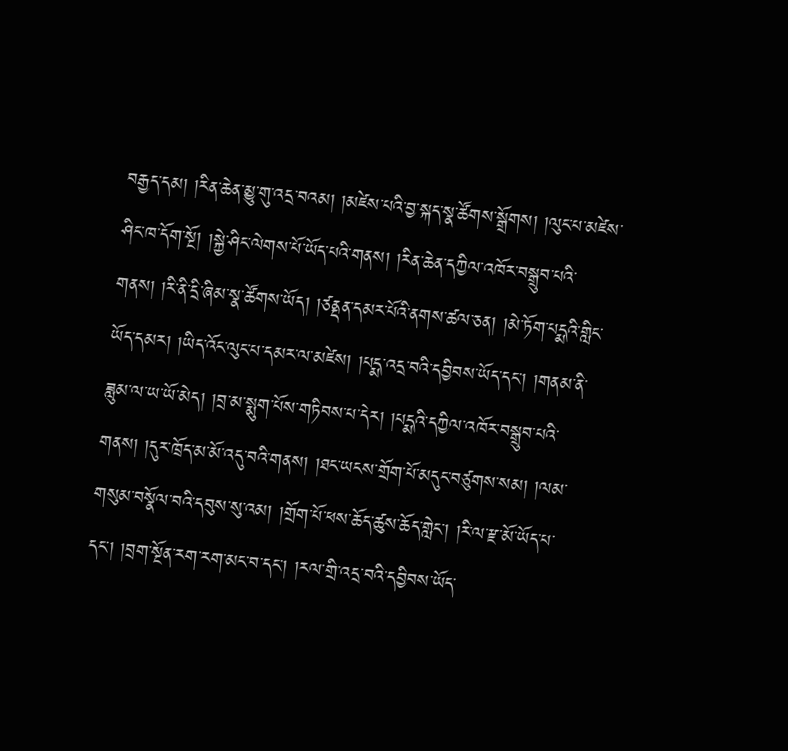བརྒྱད་དམ། །རིན་ཆེན་མྱུ་གུ་འདྲ་བའམ། །མཛེས་པའི་བྱ་སྐད་སྣ་ཚོགས་སྒྲོགས། །ལུང་པ་མཛེས་ཤིང་ཁ་དོག་སྔོ། །སྐྱེ་ཤིང་ལེགས་པོ་ཡོད་པའི་གནས། །རིན་ཆེན་དཀྱིལ་འཁོར་བསྒྲུབ་པའི་གནས། །རི་ནི་དྲི་ཞིམ་སྣ་ཚོགས་ཡོད། །ཙནྡན་དམར་པོའི་ནགས་ཚལ་ཅན། །མེ་ཏོག་པདྨའི་གླིང་ཡོད་དམར། །ཡིད་འོང་ལུང་པ་དམར་ལ་མཛེས། །པདྨ་འདྲ་བའི་དབྱིབས་ཡོད་དང་། །གནམ་ནི་ཟླུམ་ལ་ཡ་ཡོ་མེད། །བྲ་མ་སྨུག་པོས་གཏིབས་པ་དེར། །པདྨའི་དཀྱིལ་འཁོར་བསྒྲུབ་པའི་གནས། །དུར་ཁྲོད་མ་མོ་འདུ་བའི་གནས། །ཐང་ཡངས་གྲོག་པོ་མདུང་བཙུགས་སམ། །ལམ་གསུམ་བསྣོལ་བའི་དབུས་སུ་འམ། །གྲོག་པོ་ཕས་ཆོད་ཚུས་ཆོད་གླེང་། །རི་ལ་རྫ་མོ་ཡོད་པ་དང་། །བྲག་སྔོན་རག་རག་མང་བ་དང་། །རལ་གྲི་འདྲ་བའི་དབྱིབས་ཡོད་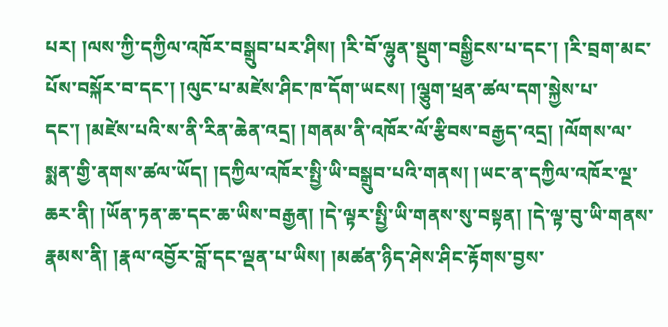པར། །ལས་ཀྱི་དཀྱིལ་འཁོར་བསྒྲུབ་པར་ཤིས། །རི་བོ་ལྷུན་སྡུག་བསྒྱིངས་པ་དང་། །རི་བྲག་མང་པོས་བསྐོར་བ་དང་། །ལུང་པ་མཛེས་ཤིང་ཁ་དོག་ཡངས། །ལྕུག་ཕྲན་ཚལ་དག་སྐྱེས་པ་དང་། །མཛེས་པའི་ས་ནི་རིན་ཆེན་འདྲ། །གནམ་ནི་འཁོར་ལོ་རྩིབས་བརྒྱད་འདྲ། །ལོགས་ལ་སྨན་གྱི་ནགས་ཚལ་ཡོད། །དཀྱིལ་འཁོར་སྤྱི་ཡི་བསྒྲུབ་པའི་གནས། །ཡང་ན་དཀྱིལ་འཁོར་ལྔ་ཆར་ནི། །ཡོན་ཏན་ཆ་དང་ཆ་ཡིས་བརྒྱན། །དེ་ལྟར་སྤྱི་ཡི་གནས་སུ་བསྟན། །དེ་ལྟ་བུ་ཡི་གནས་རྣམས་ནི། །རྣལ་འབྱོར་བློ་དང་ལྡན་པ་ཡིས། །མཚན་ཉིད་ཤེས་ཤིང་རྟོགས་བྱས་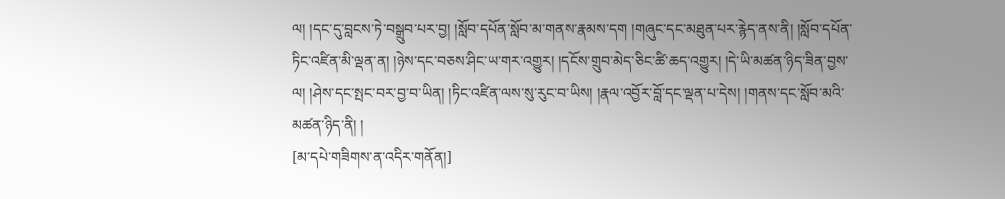ལ། །དང་དུ་བླངས་ཏེ་བསྒྲུབ་པར་བྱ། །སློབ་དཔོན་སློབ་མ་གནས་རྣམས་དག །གཞུང་དང་མཐུན་པར་རྙེད་ནས་ནི། །སློབ་དཔོན་ཏིང་འཛིན་མི་ལྡན་ན། །ཉེས་དང་བཅས་ཤིང་ཡ་གར་འགྱུར། །དངོས་གྲུབ་མེད་ཅིང་ཚི་ཆད་འགྱུར། །དེ་ཡི་མཚན་ཉིད་ཟིན་བྱས་ལ། །ཤེས་དང་སྤང་བར་བྱ་བ་ཡིན། །ཏིང་འཛིན་ལས་སུ་རུང་བ་ཡིས། །རྣལ་འབྱོར་བློ་དང་ལྡན་པ་དེས། །གནས་དང་སློབ་མའི་མཚན་ཉིད་ནི། །
[མ་དཔེ་གཟིགས་ན་འདིར་གནོན།]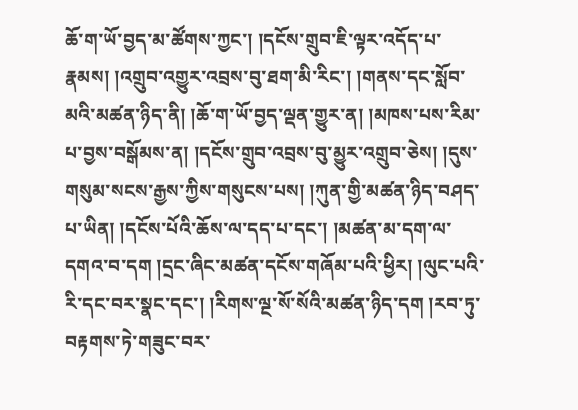ཆོ་ག་ཡོ་བྱད་མ་ཚོགས་ཀྱང་། །དངོས་གྲུབ་ཇི་ལྟར་འདོད་པ་རྣམས། །འགྲུབ་འགྱུར་འབྲས་བུ་ཐག་མི་རིང་། །གནས་དང་སློབ་མའི་མཚན་ཉིད་ནི། །ཆོ་ག་ཡོ་བྱད་ལྡན་གྱུར་ན། །མཁས་པས་རིམ་པ་བྱས་བསྒོམས་ན། །དངོས་གྲུབ་འབྲས་བུ་མྱུར་འགྲུབ་ཅེས། །དུས་གསུམ་སངས་རྒྱས་ཀྱིས་གསུངས་པས། །ཀུན་གྱི་མཚན་ཉིད་བཤད་པ་ཡིན། །དངོས་པོའི་ཆོས་ལ་དད་པ་དང་། །མཚན་མ་དག་ལ་དགའ་བ་དག །དྲང་ཞིང་མཚན་དངོས་གཞོམ་པའི་ཕྱིར། །ལུང་པའི་རི་དང་བར་སྣང་དང་། །རིགས་ལྔ་སོ་སོའི་མཚན་ཉིད་དག །རབ་ཏུ་བརྟགས་ཏེ་གཟུང་བར་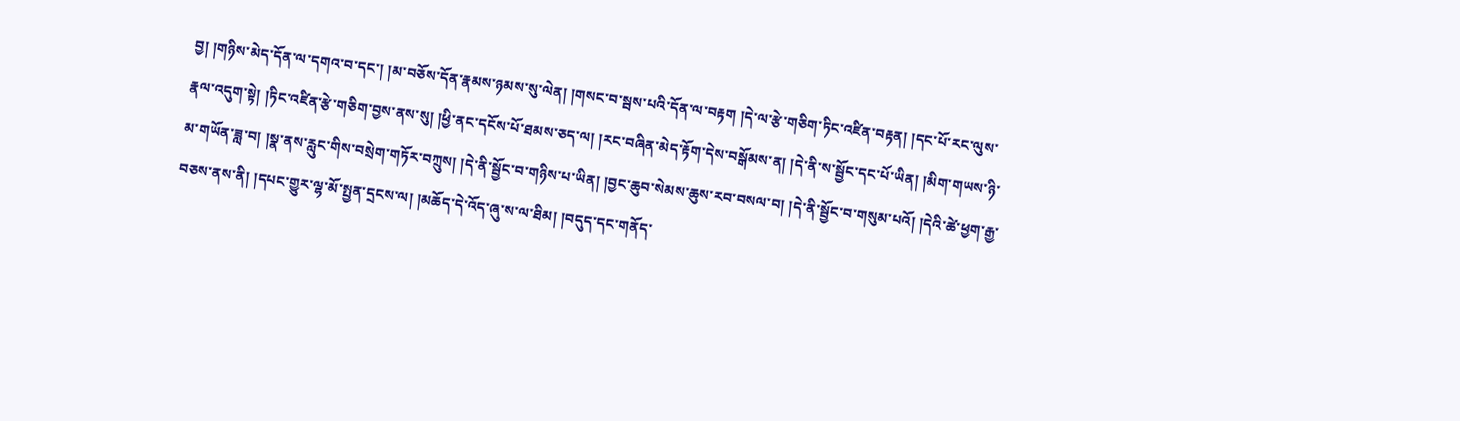བྱ། །གཉིས་མེད་དོན་ལ་དགའ་བ་དང་། །མ་བཅོས་དོན་རྣམས་ཉམས་སུ་ལེན། །གསང་བ་སྦས་པའི་དོན་ལ་བརྟག །དེ་ལ་རྩེ་གཅིག་ཏིང་འཛིན་བརྟན། །དང་པོ་རང་ལུས་རྣལ་འདུག་སྟེ། །ཏིང་འཛིན་རྩེ་གཅིག་བྱས་ནས་སུ། །ཕྱི་ནང་དངོས་པོ་ཐམས་ཅད་ལ། །རང་བཞིན་མེད་རྟོག་དེས་བསྒོམས་ན། །དེ་ནི་ས་སྦྱོང་དང་པོ་ཡིན། །མིག་གཡས་ཉི་མ་གཡོན་ཟླ་བ། །སྣ་ནས་རླུང་གིས་བསྲེག་གཏོར་བཀྲུས། །དེ་ནི་སྦྱོང་བ་གཉིས་པ་ཡིན། །བྱང་ཆུབ་སེམས་ཆུས་རབ་བསལ་བ། །དེ་ནི་སྦྱོང་བ་གསུམ་པའོ། །དེའི་ཚེ་ཕྱག་རྒྱ་བཅས་ནས་ནི། །དཔང་གྱུར་ལྷ་མོ་སྤྱན་དྲངས་ལ། །མཆོད་དེ་འོད་ཞུ་ས་ལ་ཐིམ། །བདུད་དང་གནོད་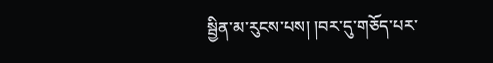སྦྱིན་མ་རུངས་པས། །བར་དུ་གཅོད་པར་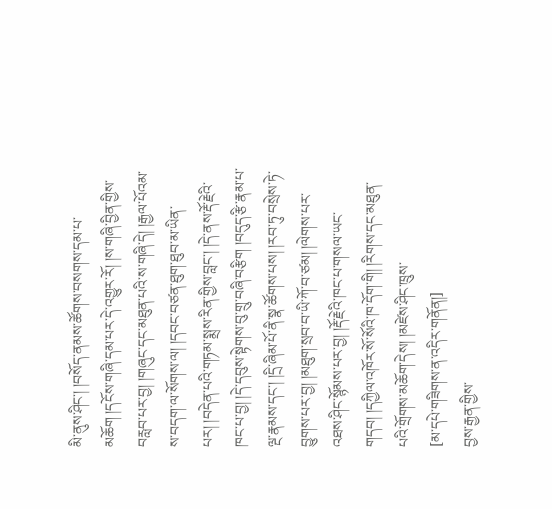མི་ནུས་ཤིང་། །བསོད་ནམས་ཚོགས་བསགས་དམ་པ་མཆོག །དངོས་གཞི་དམ་པར་དེ་འགྱུར་རོ། །ས་གཞི་བྱིན་གྱིས་བརླབ་པར་བྱ། །གཞུང་དང་མཐུན་པའི་ས་གཞི་དེ། །རྒྱལ་པོའམ་ས་བདག་ལ་སོགས་ལ། །དབང་བཙན་ཐུག་ཐུབ་མ་ཡིན་པར། །བདེན་པའི་གཏམ་སྨྲས་རིན་གྱིས་བླང་། །དེ་ནས་རྡོ་རྗེའི་ཁང་པ་བྱ། །དེ་དབུས་སྟེགས་བུ་གྲུ་བཞི་བརྩིག །བདུད་རྩི་རྣམ་པ་ལྔ་རྣམས་དང་། །དྲི་ཞིམ་པོ་ནི་སྣ་ཚོགས་པས། །རབ་ཏུ་བསྲེས་ཏེ་བྱུགས་པར་བྱ། །མཐུག་སྲབ་བ་ཡི་ཀོ་བ་ཙམ། །ལེགས་པར་འཐས་ཤིང་སྙོམས་པར་བྱ། །རྡོ་རྗེའི་ཁང་པ་གསལ་ཡང་གདབ། །དཀྱིལ་འཁོར་སོ་སོའི་ཁ་དོག་གི། །རིགས་དང་མཐུན་པའི་གྲོགས་མཆོག་དེས། །མཛེས་ཤིང་ཁྲུས་
[མ་དཔེ་གཟིགས་ན་འདིར་གནོན།]
བྱས་རྒྱན་གྱིས་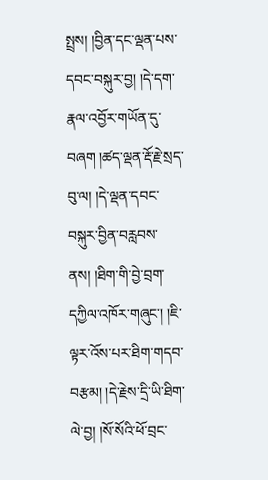སྤྲས། །བྱིན་དང་ལྡན་པས་དབང་བསྐུར་བྱ། །དེ་དག་རྣལ་འབྱོར་གཡོན་དུ་བཞག །ཚད་ལྡན་རྡོ་རྗེ་སྲད་བུ་ལ། །དེ་ལྡན་དབང་བསྐུར་བྱིན་བརླབས་ནས། །ཐིག་གི་བྱེ་བྲག་དཀྱིལ་འཁོར་གཞུང་། །ཇི་ལྟར་འོས་པར་ཐིག་གདབ་བརྩམ། །དེ་རྗེས་དྲི་ཡི་ཐིག་ལེ་བྱ། །སོ་སོའི་ཕོ་བྲང་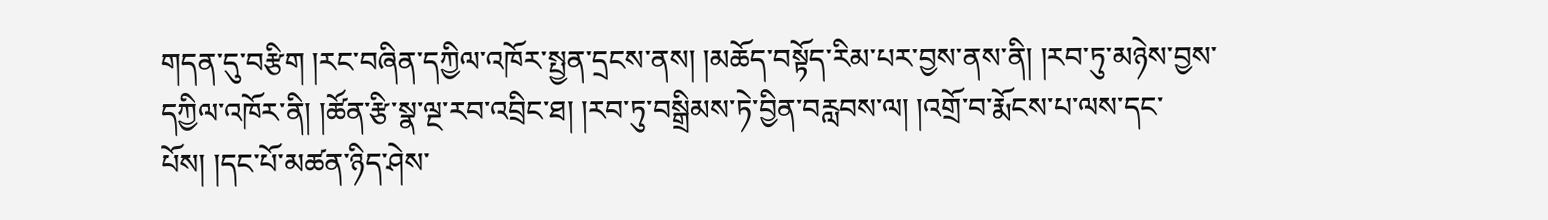གདན་དུ་བརྩིག །རང་བཞིན་དཀྱིལ་འཁོར་སྤྱན་དྲངས་ནས། །མཆོད་བསྟོད་རིམ་པར་བྱས་ནས་ནི། །རབ་ཏུ་མཉེས་བྱས་དཀྱིལ་འཁོར་ནི། །ཚོན་རྩི་སྣ་ལྔ་རབ་འབྲིང་ཐ། །རབ་ཏུ་བསྒྲིམས་ཏེ་བྱིན་བརླབས་ལ། །འགྲོ་བ་རྨོངས་པ་ལས་དང་པོས། །དང་པོ་མཚན་ཉིད་ཤེས་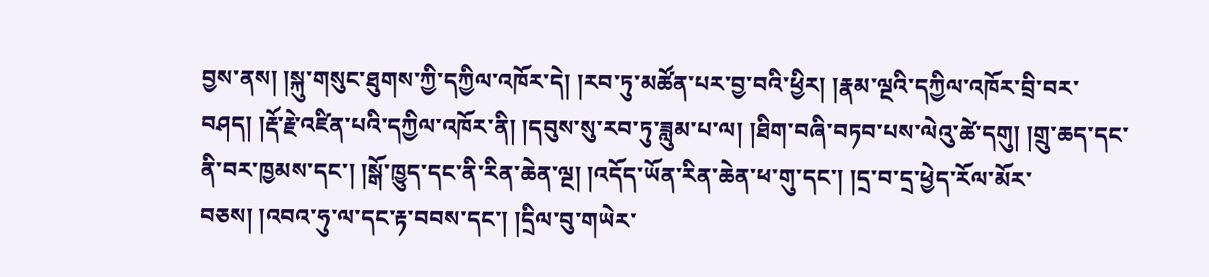བྱས་ནས། །སྐུ་གསུང་ཐུགས་ཀྱི་དཀྱིལ་འཁོར་དེ། །རབ་ཏུ་མཚོན་པར་བྱ་བའི་ཕྱིར། །རྣམ་ལྔའི་དཀྱིལ་འཁོར་བྲི་བར་བཤད། །རྡོ་རྗེ་འཛིན་པའི་དཀྱིལ་འཁོར་ནི། །དབུས་སུ་རབ་ཏུ་ཟླུམ་པ་ལ། །ཐིག་བཞི་བཏབ་པས་ལེའུ་ཚེ་དགུ། །གྲུ་ཆད་དང་ནི་བར་ཁྱམས་དང་། །སྒོ་ཁྱུད་དང་ནི་རིན་ཆེན་ལྔ། །འདོད་ཡོན་རིན་ཆེན་ཕ་གུ་དང་། །དྲ་བ་དྲ་ཕྱེད་རོལ་མོར་བཅས། །འབའ་ཧུ་ལ་དང་རྟ་བབས་དང་། །དྲིལ་བུ་གཡེར་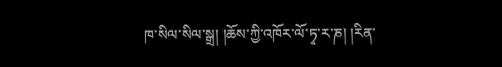ཁ་སིལ་སིལ་སྒྲ། །ཆོས་ཀྱི་འཁོར་ལོ་ཏྭ་ར་ཎ། །རིན་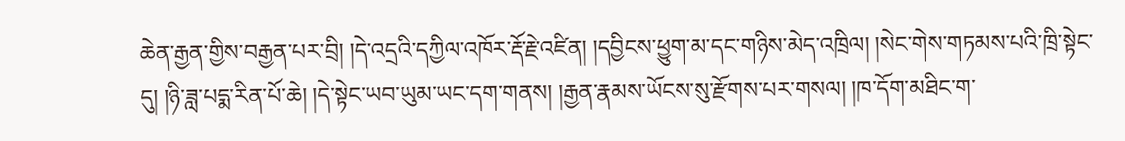ཆེན་རྒྱན་གྱིས་བརྒྱན་པར་བྲི། །དེ་འདྲའི་དཀྱིལ་འཁོར་རྡོ་རྗེ་འཛིན། །དབྱིངས་ཕྱུག་མ་དང་གཉིས་མེད་འཁྲིལ། །སེང་གེས་གཏམས་པའི་ཁྲི་སྟེང་དུ། །ཉི་ཟླ་པདྨ་རིན་པོ་ཆེ། །དེ་སྟེང་ཡབ་ཡུམ་ཡང་དག་གནས། །རྒྱན་རྣམས་ཡོངས་སུ་རྫོགས་པར་གསལ། །ཁ་དོག་མཐིང་ག་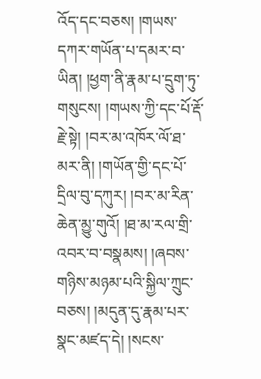འོད་དང་བཅས། །གཡས་དཀར་གཡོན་པ་དམར་བ་ཡིན། །ཕྱག་ནི་རྣམ་པ་དྲུག་ཏུ་གསུངས། །གཡས་ཀྱི་དང་པོ་རྡོ་རྗེ་སྟེ། །བར་མ་འཁོར་ལོ་ཐ་མར་ནི། །གཡོན་གྱི་དང་པོ་དྲིལ་བུ་དཀུར། །བར་མ་རིན་ཆེན་མྱུ་གུའོ། །ཐ་མ་རལ་གྲི་འབར་བ་བསྣམས། །ཞབས་གཉིས་མཉམ་པའི་སྐྱིལ་ཀྲུང་བཅས། །མདུན་དུ་རྣམ་པར་སྣང་མཛད་དེ། །སངས་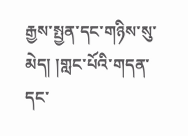རྒྱས་སྤྱན་དང་གཉིས་སུ་མེད། །གླང་པོའི་གདན་དང་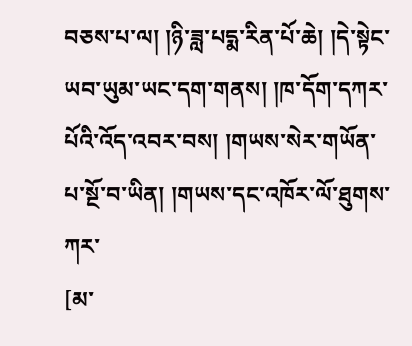བཅས་པ་ལ། །ཉི་ཟླ་པདྨ་རིན་པོ་ཆེ། །དེ་སྟེང་ཡབ་ཡུམ་ཡང་དག་གནས། །ཁ་དོག་དཀར་པོའི་འོད་འབར་བས། །གཡས་སེར་གཡོན་པ་སྔོ་བ་ཡིན། །གཡས་དང་འཁོར་ལོ་ཐུགས་ཀར་
[མ་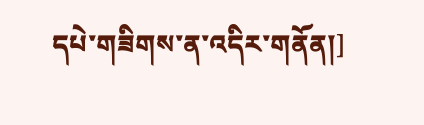དཔེ་གཟིགས་ན་འདིར་གནོན།]